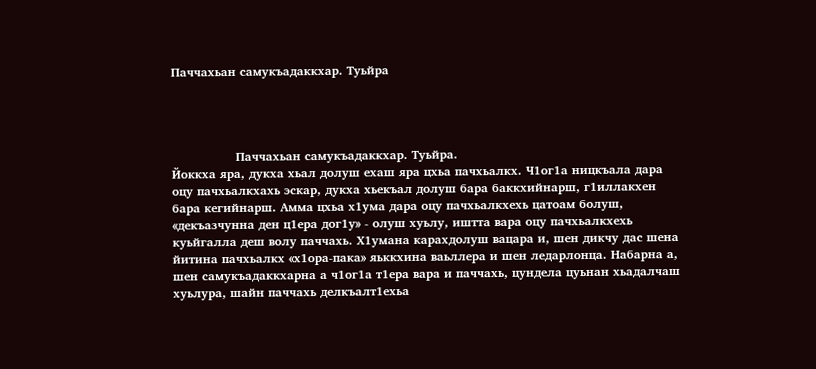Паччахьан самукъадаккхар. Туьйра




                Паччахьан самукъадаккхар. Туьйра.
Йоккха яра, дукха хьал долуш ехаш яра цхьа пачхьалкх. Ч1ог1а ницкъала дара оцу пачхьалкхахь эскар, дукха хьекъал долуш бара баккхийнарш, г1иллакхен бара кегийнарш. Амма цхьа х1ума дара оцу пачхьалкхехь цатоам болуш, «декъазчунна ден ц1ера дог1у» - олуш хуьлу, иштта вара оцу пачхьалкхехь куьйгалла деш волу паччахь. Х1умана карахдолуш вацара и, шен дикчу дас шена йитина пачхьалкх «х1ора-пака» яьккхина ваьллера и шен ледарлонца. Набарна а, шен самукъадаккхарна а ч1ог1а т1ера вара и паччахь, цундела цуьнан хьадалчаш хуьлура, шайн паччахь делкъалт1ехьа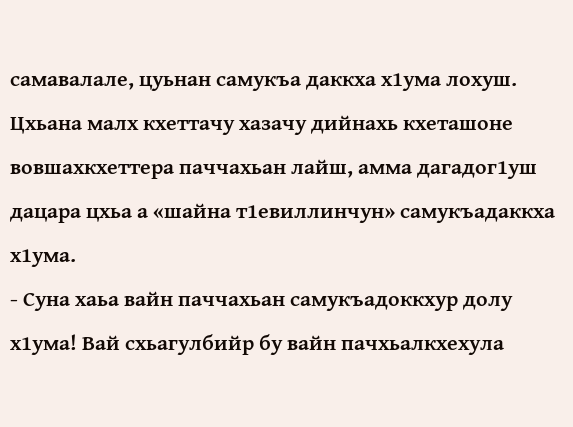самавалале, цуьнан самукъа даккха х1ума лохуш. Цхьана малх кхеттачу хазачу дийнахь кхеташоне вовшахкхеттера паччахьан лайш, амма дагадог1уш дацара цхьа а «шайна т1евиллинчун» самукъадаккха х1ума.
- Суна хаьа вайн паччахьан самукъадоккхур долу х1ума! Вай схьагулбийр бу вайн пачхьалкхехула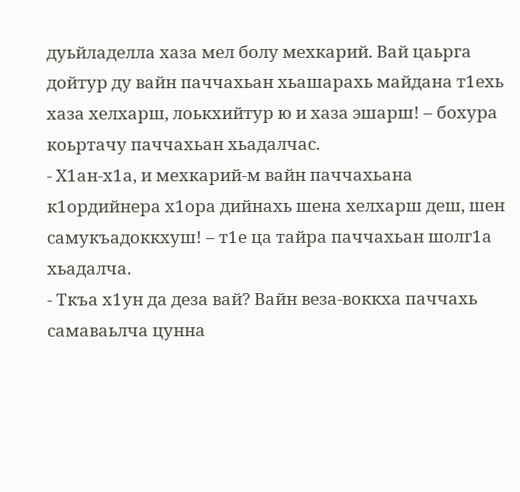дуьйладелла хаза мел болу мехкарий. Вай цаьрга дойтур ду вайн паччахьан хьашарахь майдана т1ехь хаза хелхарш, лоькхийтур ю и хаза эшарш! – бохура коьртачу паччахьан хьадалчас.
- Х1ан-х1а, и мехкарий-м вайн паччахьана к1ордийнера х1ора дийнахь шена хелхарш деш, шен самукъадоккхуш! – т1е ца тайра паччахьан шолг1а хьадалча.
- Ткъа х1ун да деза вай? Вайн веза-воккха паччахь самаваьлча цунна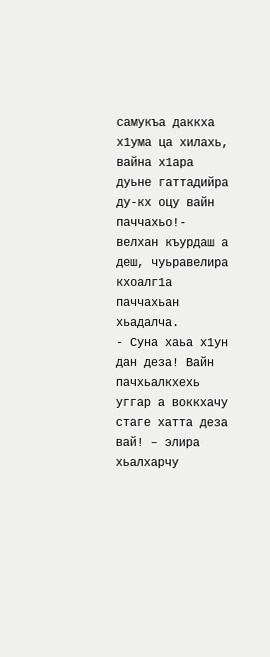самукъа даккха х1ума ца хилахь, вайна х1ара дуьне гаттадийра ду-кх оцу вайн паччахьо!- велхан къурдаш а деш, чуьравелира кхоалг1а паччахьан хьадалча.
- Суна хаьа х1ун дан деза! Вайн пачхьалкхехь уггар а воккхачу стаге хатта деза вай! – элира хьалхарчу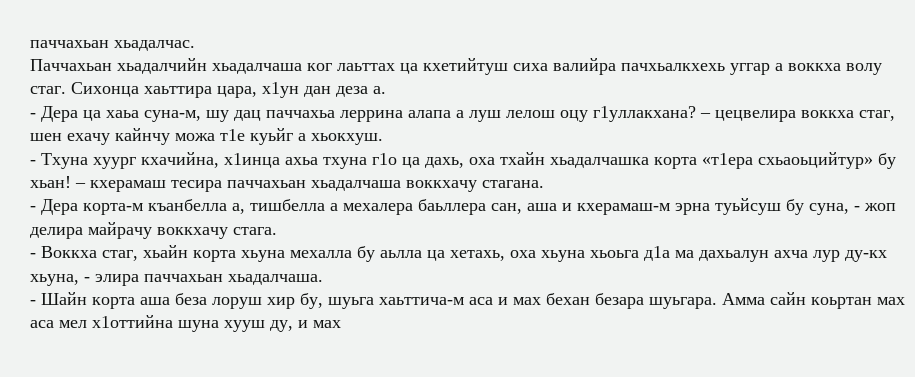паччахьан хьадалчас.
Паччахьан хьадалчийн хьадалчаша ког лаьттах ца кхетийтуш сиха валийра пачхьалкхехь уггар а воккха волу стаг. Сихонца хаьттира цара, х1ун дан деза а.
- Дера ца хаьа суна-м, шу дац паччахьа леррина алапа а луш лелош оцу г1уллакхана? – цецвелира воккха стаг, шен ехачу кайнчу можа т1е куьйг а хьокхуш.
- Тхуна хуург кхачийна, х1инца ахьа тхуна г1о ца дахь, оха тхайн хьадалчашка корта «т1ера схьаоьцийтур» бу хьан! – кхерамаш тесира паччахьан хьадалчаша воккхачу стагана.
- Дера корта-м къанбелла а, тишбелла а мехалера баьллера сан, аша и кхерамаш-м эрна туьйсуш бу суна, - жоп делира майрачу воккхачу стага.
- Воккха стаг, хьайн корта хьуна мехалла бу аьлла ца хетахь, оха хьуна хьоьга д1а ма дахьалун ахча лур ду-кх хьуна, - элира паччахьан хьадалчаша.
- Шайн корта аша беза лоруш хир бу, шуьга хаьттича-м аса и мах бехан безара шуьгара. Амма сайн коьртан мах аса мел х1оттийна шуна хууш ду, и мах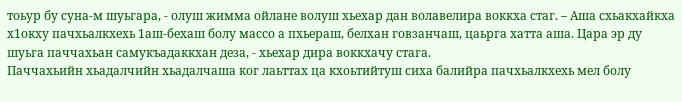тоьур бу суна-м шуьгара, - олуш жимма ойлане волуш хьехар дан волавелира воккха стаг. – Аша схьакхайкха х1окху пачхьалкхехь 1аш-бехаш болу массо а пхьераш, белхан говзанчаш, цаьрга хатта аша. Цара эр ду шуьга паччахьан самукъадаккхан деза, - хьехар дира воккхачу стага.
Паччахьийн хьадалчийн хьадалчаша ког лаьттах ца кхоьтийтуш сиха балийра пачхьалкхехь мел болу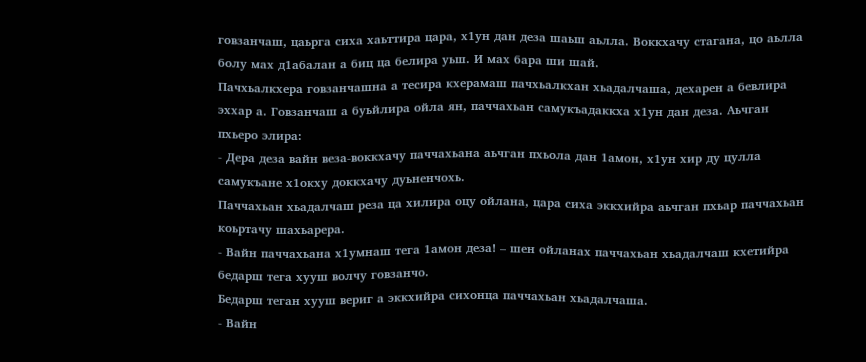говзанчаш, цаьрга сиха хаьттира цара, х1ун дан деза шаьш аьлла. Воккхачу стагана, цо аьлла болу мах д1абалан а биц ца белира уьш. И мах бара ши шай.
Пачхьалкхера говзанчашна а тесира кхерамаш пачхьалкхан хьадалчаша, дехарен а бевлира эххар а. Говзанчаш а буьйлира ойла ян, паччахьан самукъадаккха х1ун дан деза. Аьчган пхьеро элира:
- Дера деза вайн веза-воккхачу паччахьана аьчган пхьола дан 1амон, х1ун хир ду цулла самукъане х1окху доккхачу дуьненчохь.
Паччахьан хьадалчаш реза ца хилира оцу ойлана, цара сиха эккхийра аьчган пхьар паччахьан коьртачу шахьарера.
- Вайн паччахьана х1умнаш тега 1амон деза! – шен ойланах паччахьан хьадалчаш кхетийра бедарш тега хууш волчу говзанчо.
Бедарш теган хууш вериг а эккхийра сихонца паччахьан хьадалчаша.
- Вайн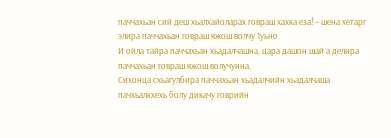паччахьан сий деш хьалхайоларах говраш хахка еза! – шена хетарг элира паччахьан говраш яжош волчу 1уьно.
И ойла тайра паччахьан хьадалчашна, цара дашон шай а делира паччахьан говраш яжош волучунна.
Сихонца схьагулбира паччахьан хьадалчийн хьадалчаша пачхьалкхехь болу дикачу говрийн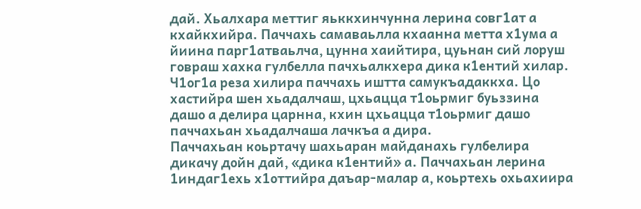дай. Хьалхара меттиг яьккхинчунна лерина совг1ат а кхайкхийра. Паччахь самаваьлла кхаанна метта х1ума а йиина парг1атваьлча, цунна хаийтира, цуьнан сий лоруш говраш хахка гулбелла пачхьалкхера дика к1ентий хилар. Ч1ог1а реза хилира паччахь иштта самукъадаккха. Цо хастийра шен хьадалчаш, цхьацца т1оьрмиг буьззина дашо а делира царнна, кхин цхьацца т1оьрмиг дашо паччахьан хьадалчаша лачкъа а дира.
Паччахьан коьртачу шахьаран майданахь гулбелира дикачу дойн дай, «дика к1ентий» а. Паччахьан лерина 1индаг1ехь х1оттийра даъар-малар а, коьртехь охьахиира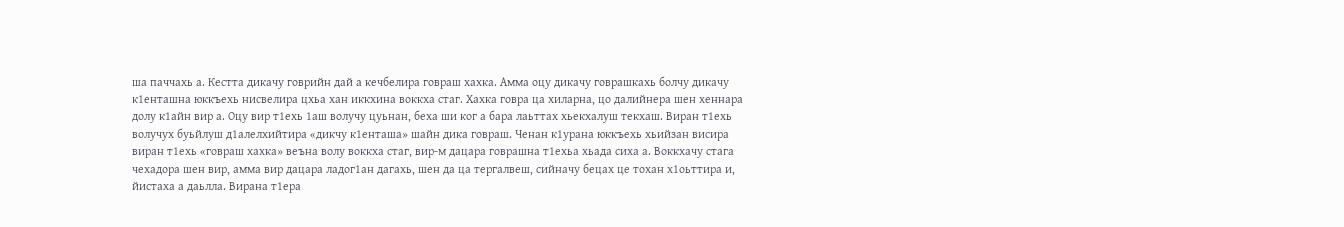ша паччахь а. Кестта дикачу говрийн дай а кечбелира говраш хахка. Амма оцу дикачу говрашкахь болчу дикачу к1енташна юккъехь нисвелира цхьа хан иккхина воккха стаг. Хахка говра ца хиларна, цо далийнера шен хеннара долу к1айн вир а. Оцу вир т1ехь 1аш волучу цуьнан, беха ши ког а бара лаьттах хьекхалуш текхаш. Виран т1ехь волучух буьйлуш д1алелхийтира «дикчу к1енташа» шайн дика говраш. Ченан к1урана юккъехь хьийзан висира виран т1ехь «говраш хахка» веъна волу воккха стаг, вир-м дацара говрашна т1ехьа хьада сиха а. Воккхачу стага чехадора шен вир, амма вир дацара ладог1ан дагахь, шен да ца тергалвеш, сийначу бецах це тохан х1оьттира и, йистаха а даьлла. Вирана т1ера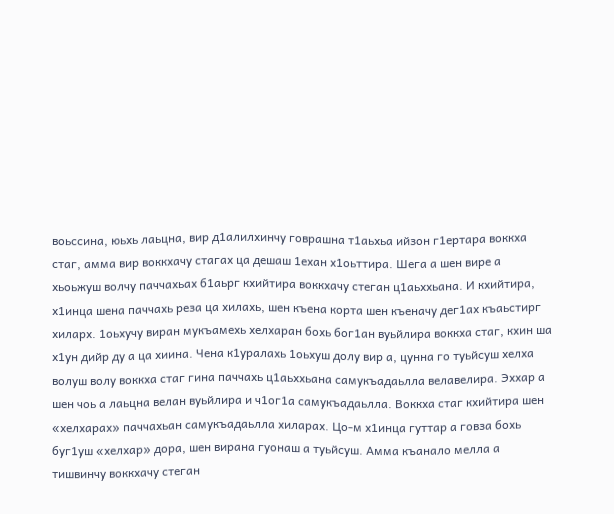воьссина, юьхь лаьцна, вир д1алилхинчу говрашна т1аьхьа ийзон г1ертара воккха стаг, амма вир воккхачу стагах ца дешаш 1ехан х1оьттира. Шега а шен вире а хьоьжуш волчу паччахьах б1аьрг кхийтира воккхачу стеган ц1аьххьана. И кхийтира, х1инца шена паччахь реза ца хилахь, шен къена корта шен къеначу дег1ах къаьстирг хиларх. 1оьхучу виран мукъамехь хелхаран бохь бог1ан вуьйлира воккха стаг, кхин ша х1ун дийр ду а ца хиина. Чена к1уралахь 1оьхуш долу вир а, цунна го туьйсуш хелха волуш волу воккха стаг гина паччахь ц1аьххьана самукъадаьлла велавелира. Эххар а шен чоь а лаьцна велан вуьйлира и ч1ог1а самукъадаьлла. Воккха стаг кхийтира шен «хелхарах» паччахьан самукъадаьлла хиларах. Цо-м х1инца гуттар а говза бохь буг1уш «хелхар» дора, шен вирана гуонаш а туьйсуш. Амма къанало мелла а тишвинчу воккхачу стеган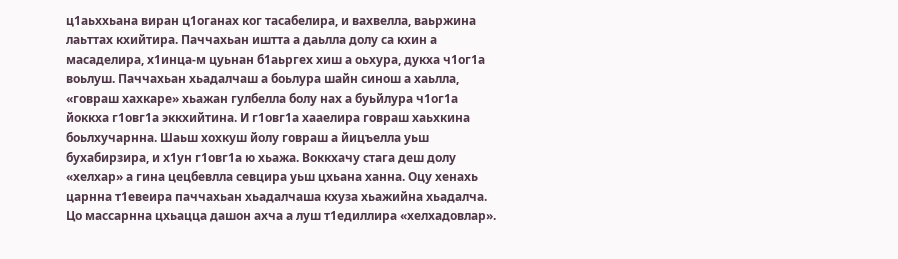ц1аьххьана виран ц1оганах ког тасабелира, и вахвелла, ваьржина лаьттах кхийтира. Паччахьан иштта а даьлла долу са кхин а масаделира, х1инца-м цуьнан б1аьргех хиш а оьхура, дукха ч1ог1а воьлуш. Паччахьан хьадалчаш а боьлура шайн синош а хаьлла, «говраш хахкаре» хьажан гулбелла болу нах а буьйлура ч1ог1а йоккха г1овг1а эккхийтина. И г1овг1а хааелира говраш хаьхкина боьлхучарнна. Шаьш хохкуш йолу говраш а йицъелла уьш бухабирзира, и х1ун г1овг1а ю хьажа. Воккхачу стага деш долу «хелхар» а гина цецбевлла севцира уьш цхьана ханна. Оцу хенахь царнна т1евеира паччахьан хьадалчаша кхуза хьажийна хьадалча. Цо массарнна цхьацца дашон ахча а луш т1едиллира «хелхадовлар».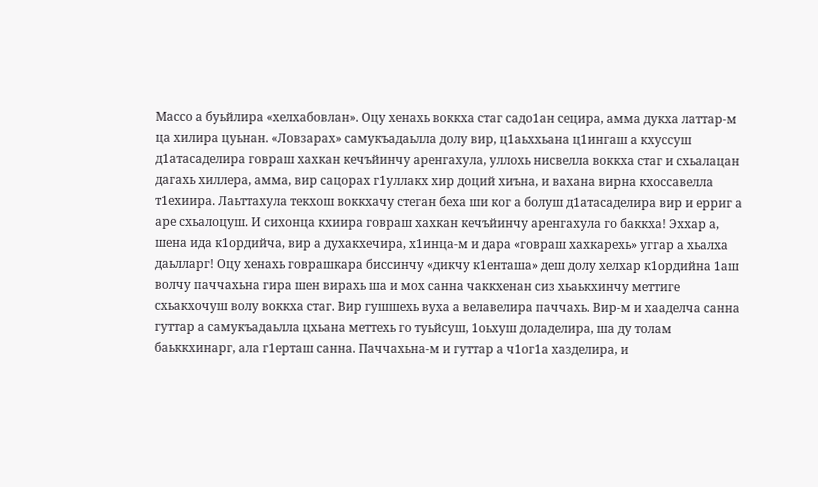Массо а буьйлира «хелхабовлан». Оцу хенахь воккха стаг садо1ан сецира, амма дукха латтар-м ца хилира цуьнан. «Ловзарах» самукъадаьлла долу вир, ц1аьххьана ц1ингаш а кхуссуш д1атасаделира говраш хахкан кечъйинчу аренгахула, уллохь нисвелла воккха стаг и схьалацан дагахь хиллера, амма, вир сацорах г1уллакх хир доций хиъна, и вахана вирна кхоссавелла т1ехиира. Лаьттахула текхош воккхачу стеган беха ши ког а болуш д1атасаделира вир и ерриг а аре схьалоцуш. И сихонца кхиира говраш хахкан кечъйинчу аренгахула го баккха! Эххар а, шена ида к1ордийча, вир а духакхечира, х1инца-м и дара «говраш хахкарехь» уггар а хьалха даьлларг! Оцу хенахь говрашкара биссинчу «дикчу к1енташа» деш долу хелхар к1ордийна 1аш волчу паччахьна гира шен вирахь ша и мох санна чаккхенан сиз хьаькхинчу меттиге схьакхочуш волу воккха стаг. Вир гушшехь вуха а велавелира паччахь. Вир-м и хааделча санна гуттар а самукъадаьлла цхьана меттехь го туьйсуш, 1оьхуш доладелира, ша ду толам баьккхинарг, ала г1ерташ санна. Паччахьна-м и гуттар а ч1ог1а хазделира, и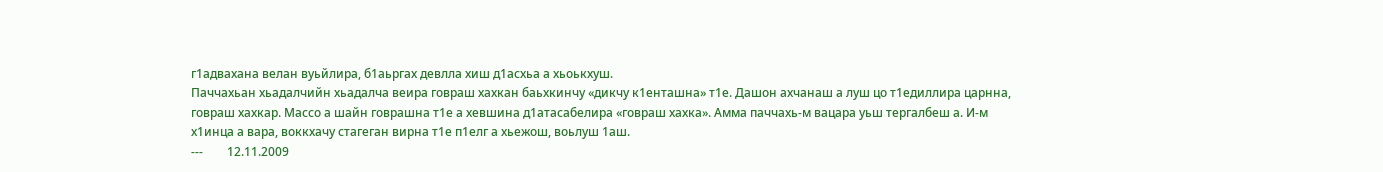г1адвахана велан вуьйлира, б1аьргах девлла хиш д1асхьа а хьоькхуш.
Паччахьан хьадалчийн хьадалча веира говраш хахкан баьхкинчу «дикчу к1енташна» т1е. Дашон ахчанаш а луш цо т1едиллира царнна, говраш хахкар. Массо а шайн говрашна т1е а хевшина д1атасабелира «говраш хахка». Амма паччахь-м вацара уьш тергалбеш а. И-м х1инца а вара, воккхачу стагеган вирна т1е п1елг а хьежош, воьлуш 1аш.
---        12.11.2009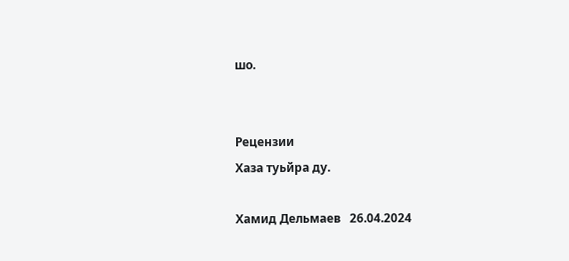шо.


Рецензии
Хаза туьйра ду.

Хамид Дельмаев   26.04.2024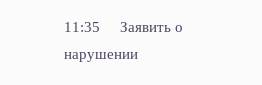11:35     Заявить о нарушении